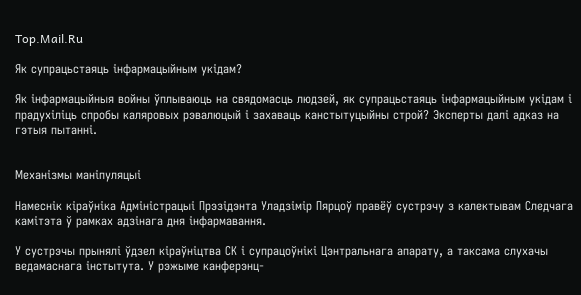Top.Mail.Ru

Як супрацьстаяць інфармацыйным укідам?

Як інфармацыйныя войны ўплываюць на свядомасць людзей, як супрацьстаяць інфармацыйным укідам і прадухіліць спробы каляровых рэвалюцый і захаваць канстытуцыйны строй? Эксперты далі адказ на гэтыя пытанні.


Механізмы маніпуляцыі

Намеснік кіраўніка Адміністрацыі Прэзідэнта Уладзімір Пярцоў правёў сустрэчу з калектывам Следчага камітэта ў рамках адзінага дня інфармавання.

У сустрэчы прынялі ўдзел кіраўніцтва СК і супрацоўнікі Цэнтральнага апарату, а таксама слухачы ведамаснага інстытута. У рэжыме канферэнц-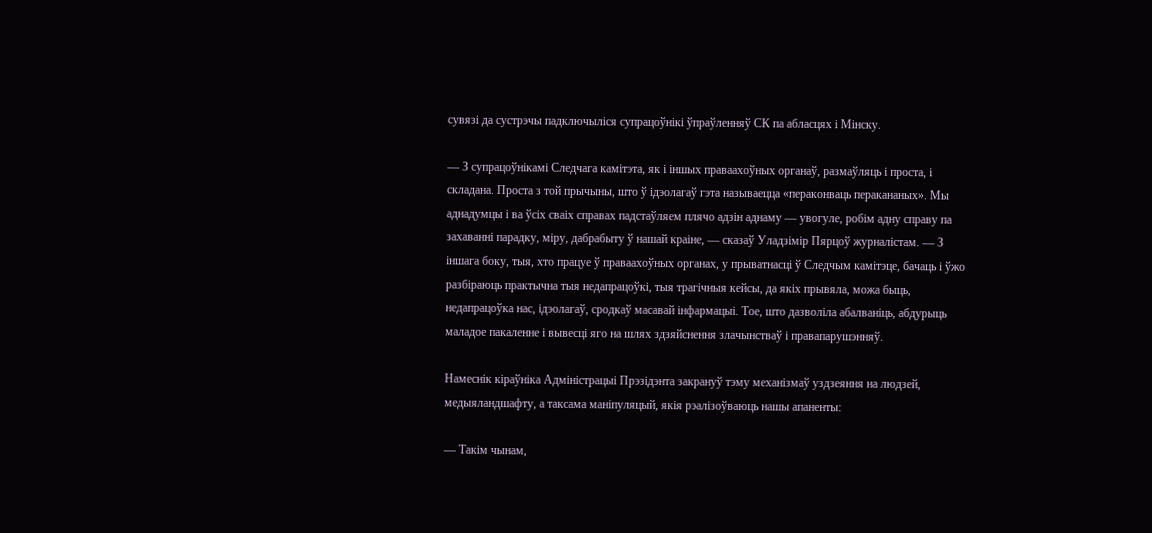сувязі да сустрэчы падключыліся супрацоўнікі ўпраўленняў СК па абласцях і Мінску.

— З супрацоўнікамі Следчага камітэта, як і іншых праваахоўных органаў, размаўляць і проста, і складана. Проста з той прычыны, што ў ідэолагаў гэта называецца «пераконваць перакананых». Мы аднадумцы і ва ўсіх сваіх справах падстаўляем плячо адзін аднаму — увогуле, робім адну справу па захаванні парадку, міру, дабрабыту ў нашай краіне, — сказаў Уладзімір Пярцоў журналістам. — З іншага боку, тыя, хто працуе ў праваахоўных органах, у прыватнасці ў Следчым камітэце, бачаць і ўжо разбіраюць практычна тыя недапрацоўкі, тыя трагічныя кейсы, да якіх прывяла, можа быць, недапрацоўка нас, ідэолагаў, сродкаў масавай інфармацыі. Тое, што дазволіла абалваніць, абдурыць маладое пакаленне і вывесці яго на шлях здзяйснення злачынстваў і правапарушэнняў.

Намеснік кіраўніка Адміністрацыі Прэзідэнта закрануў тэму механізмаў уздзеяння на людзей, медыяландшафту, а таксама маніпуляцый, якія рэалізоўваюць нашы апаненты:

— Такім чынам,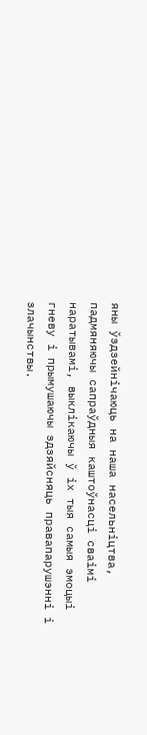яны ўздзейнічаюць на наша насельніцтва, падмяняючы сапраўдныя каштоўнасці сваімі наратывамі, выклікаючы ў іх тыя самыя эмоцыі гневу і прымушаючы здзяйсняць правапарушэнні і злачынствы.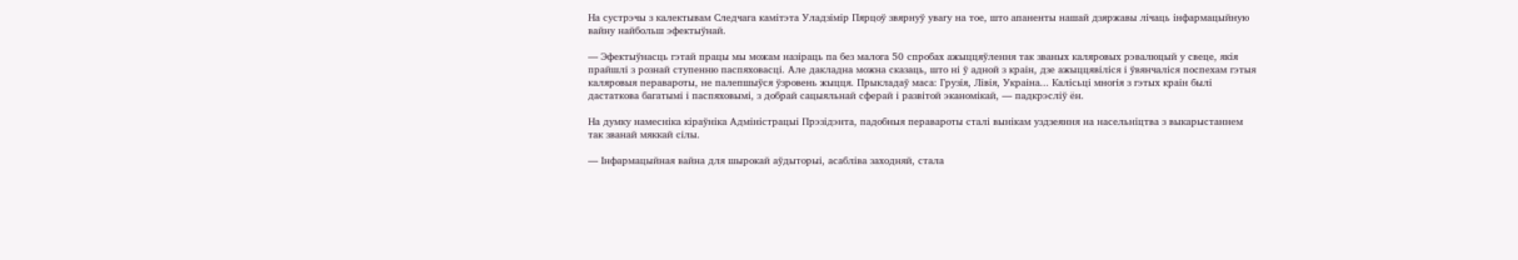На сустрэчы з калектывам Следчага камітэта Уладзімір Пярцоў звярнуў увагу на тое, што апаненты нашай дзяржавы лічаць інфармацыйную вайну найбольш эфектыўнай.

— Эфектыўнасць гэтай працы мы можам назіраць па без малога 50 спробах ажыццяўлення так званых каляровых рэвалюцый у свеце, якія прайшлі з рознай ступенню паспяховасці. Але дакладна можна сказаць, што ні ў адной з краін, дзе ажыццявіліся і ўвянчаліся поспехам гэтыя каляровыя перавароты, не палепшыўся ўзровень жыцця. Прыкладаў маса: Грузія, Лівія, Украіна... Калісьці многія з гэтых краін былі дастаткова багатымі і паспяховымі, з добрай сацыяльнай сферай і развітой эканомікай, — падкрэсліў ён.

На думку намесніка кіраўніка Адміністрацыі Прэзідэнта, падобныя перавароты сталі вынікам уздзеяння на насельніцтва з выкарыстаннем так званай мяккай сілы.

— Інфармацыйная вайна для шырокай аўдыторыі, асабліва заходняй, стала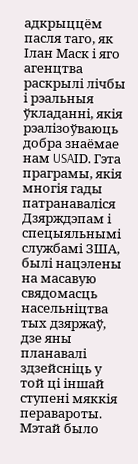адкрыццём пасля таго, як Ілан Маск і яго агенцтва раскрылі лічбы і рэальныя ўкладанні, якія рэалізоўваюць добра знаёмае нам USAІD. Гэта праграмы, якія многія гады патранаваліся Дзярждэпам і спецыяльнымі службамі ЗША, былі нацэлены на масавую свядомасць насельніцтва тых дзяржаў, дзе яны планавалі здзейсніць у той ці іншай ступені мяккія перавароты. Мэтай было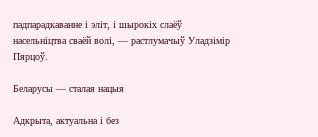падпарадкаванне і эліт, і шырокіх слаёў насельніцтва сваёй волі, — растлумачыў Уладзімір Пярцоў.

Беларусы — сталая нацыя

Адкрыта, актуальна і без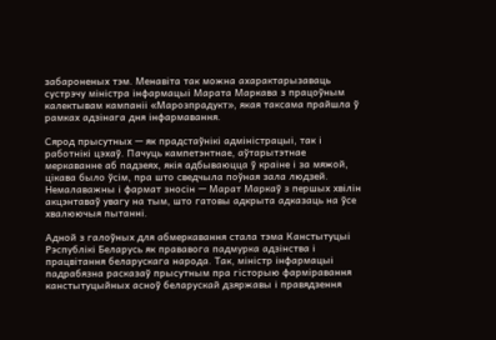забароненых тэм. Менавіта так можна ахарактарызаваць сустрэчу міністра інфармацыі Марата Маркава з працоўным калектывам кампаніі «Марозпрадукт», якая таксама прайшла ў рамках адзінага дня інфармавання.

Сярод прысутных — як прадстаўнікі адміністрацыі, так і работнікі цэхаў. Пачуць кампетэнтнае, аўтарытэтнае меркаванне аб падзеях, якія адбываюцца ў краіне і за мяжой, цікава было ўсім, пра што сведчыла поўная зала людзей. Немалаважны і фармат зносін — Марат Маркаў з першых хвілін акцэнтаваў увагу на тым, што гатовы адкрыта адказаць на ўсе хвалюючыя пытанні.

Адной з галоўных для абмеркавання стала тэма Канстытуцыі Рэспублікі Беларусь як прававога падмурка адзінства і працвітання беларускага народа. Так, міністр інфармацыі падрабязна расказаў прысутным пра гісторыю фарміравання канстытуцыйных асноў беларускай дзяржавы і правядзення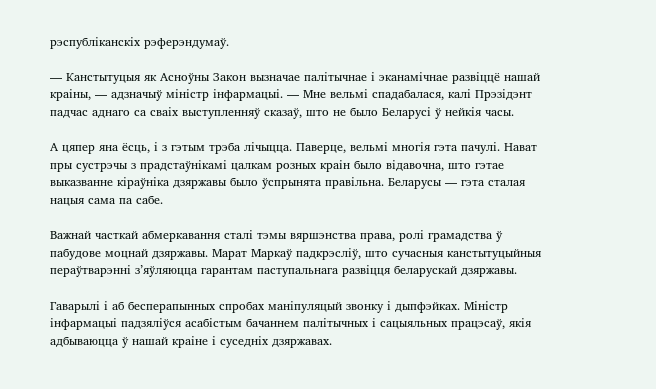рэспубліканскіх рэферэндумаў.

— Канстытуцыя як Асноўны Закон вызначае палітычнае і эканамічнае развіццё нашай краіны, — адзначыў міністр інфармацыі. — Мне вельмі спадабалася, калі Прэзідэнт падчас аднаго са сваіх выступленняў сказаў, што не было Беларусі ў нейкія часы.

А цяпер яна ёсць, і з гэтым трэба лічыцца. Паверце, вельмі многія гэта пачулі. Нават пры сустрэчы з прадстаўнікамі цалкам розных краін было відавочна, што гэтае выказванне кіраўніка дзяржавы было ўспрынята правільна. Беларусы — гэта сталая нацыя сама па сабе.

Важнай часткай абмеркавання сталі тэмы вяршэнства права, ролі грамадства ў пабудове моцнай дзяржавы. Марат Маркаў падкрэсліў, што сучасныя канстытуцыйныя пераўтварэнні з’яўляюцца гарантам паступальнага развіцця беларускай дзяржавы.

Гаварылі і аб бесперапынных спробах маніпуляцый звонку і дыпфэйках. Міністр інфармацыі падзяліўся асабістым бачаннем палітычных і сацыяльных працэсаў, якія адбываюцца ў нашай краіне і суседніх дзяржавах.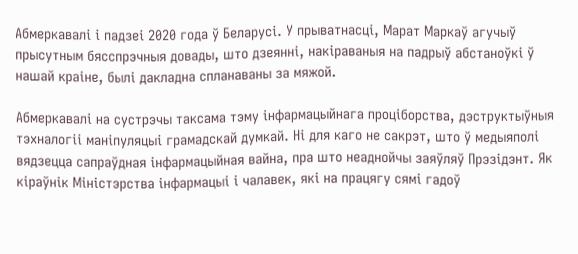Абмеркавалі і падзеі 2020 года ў Беларусі. У прыватнасці, Марат Маркаў агучыў прысутным бясспрэчныя довады, што дзеянні, накіраваныя на падрыў абстаноўкі ў нашай краіне, былі дакладна спланаваны за мяжой.

Абмеркавалі на сустрэчы таксама тэму інфармацыйнага проціборства, дэструктыўныя тэхналогіі маніпуляцыі грамадскай думкай. Ні для каго не сакрэт, што ў медыяполі вядзецца сапраўдная інфармацыйная вайна, пра што неаднойчы заяўляў Прэзідэнт. Як кіраўнік Міністэрства інфармацыі і чалавек, які на працягу сямі гадоў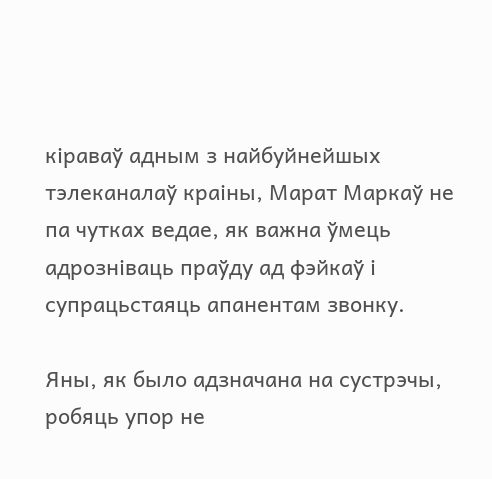кіраваў адным з найбуйнейшых тэлеканалаў краіны, Марат Маркаў не па чутках ведае, як важна ўмець адрозніваць праўду ад фэйкаў і супрацьстаяць апанентам звонку.

Яны, як было адзначана на сустрэчы, робяць упор не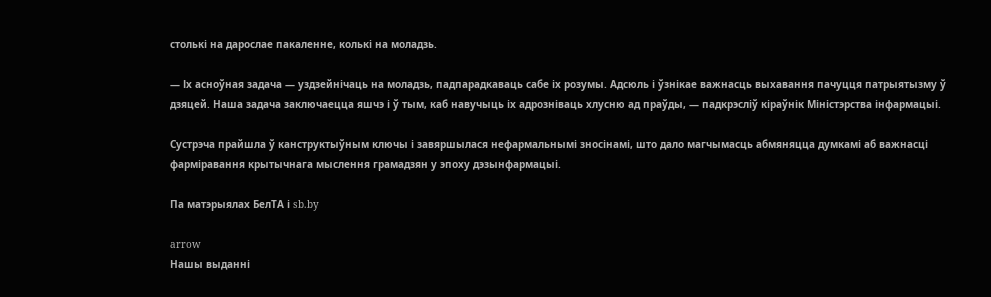столькі на дарослае пакаленне, колькі на моладзь.

— Іх асноўная задача — уздзейнічаць на моладзь, падпарадкаваць сабе іх розумы. Адсюль і ўзнікае важнасць выхавання пачуцця патрыятызму ў дзяцей. Наша задача заключаецца яшчэ і ў тым, каб навучыць іх адрозніваць хлусню ад праўды, — падкрэсліў кіраўнік Міністэрства інфармацыі.

Сустрэча прайшла ў канструктыўным ключы і завяршылася нефармальнымі зносінамі, што дало магчымасць абмяняцца думкамі аб важнасці фарміравання крытычнага мыслення грамадзян у эпоху дэзынфармацыі.

Па матэрыялах БелТА і sb.by

arrow
Нашы выданні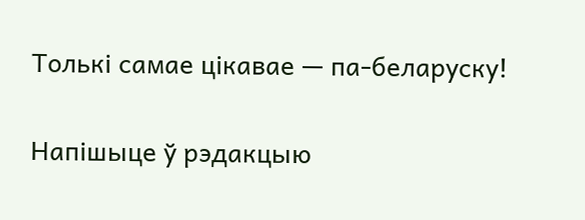Толькі самае цікавае — па-беларуску!

Напішыце ў рэдакцыю